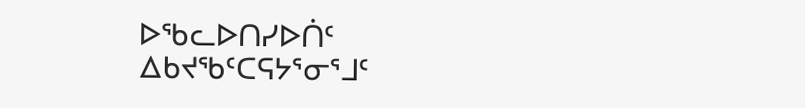ᐅᖃᓚᐅᑎᓯᐅᑏᑦ
ᐃᑲᔪᖃᑦᑕᕋᔭᕐᓂᕐᒧᑦ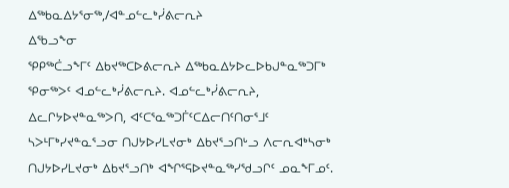ᐃᖅᑲᓇᐃᔭᕐᓂᖅ,/ᐊᓐᓄᓪᓚᒃᓰᕕᓕᕆᔨ
ᐃᖃᓗᖕᓂ
ᕿᑭᖅᑖᓗᖕᒥᑦ ᐃᑲᔪᖅᑕᐅᕕᓕᕆᔨ ᐃᖅᑲᓇᐃᔭᐅᓚᐅᑲᒍᓐᓇᖅᑐᒥᒃ ᕿᓂᖅᐳᑦ ᐊᓄᓪᓚᒃᓰᕕᓕᕆᔨ. ᐊᓄᓪᓚᒃᓰᕕᓕᕆᔨ, ᐃᓚᒋᔭᐅᔪᓐᓇᖅᐳᑎ, ᐊᑦᑕᕐᓇᖅᑐᒦᑦᑕᐃᓕᑎᑦᑎᓂᕐᒧᑦ ᓴᐳᒻᒥᒃᓯᔪᓐᓇᕐᓗᓂ ᑎᒍᔭᐅᓯᒪᔪᓂᒃ ᐃᑲᔪᕐᓗᑎᒡᓗ ᐱᓕᕆᐊᒃᓴᓂᒃ ᑎᒍᔭᐅᓯᒪᔪᓂᒃ ᐃᑲᔪᕐᓗᑎᒃ ᐊᖏᕐᕋᐅᔪᓐᓇᖅᓯᖁᓗᒋᑦ ᓄᓇᖕᒥᓄᑦ.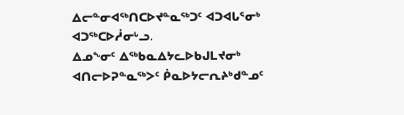ᐃᓕᓐᓂᐊᖅᑎᑕᐅᔪᓐᓇᖅᑐᑦ ᐊᑐᐊᒐᕐᓂᒃ ᐊᑐᖅᑕᐅᓲᓂᒡᓗ.
ᐃᓄᖕᓂᑦ ᐃᖅᑲᓇᐃᔭᓚᐅᑲᒍᒪᔪᓂᒃ ᐊᑎᓕᐅᕈᓐᓇᖅᐳᑦ ᑮᓇᐅᔭᓕᕆᔨᒃᑯᓐᓄᑦ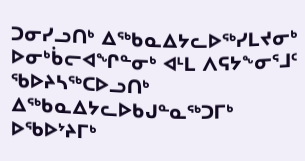ᑐᓂᓯᓗᑎᒃ ᐃᖅᑲᓇᐃᔭᓚᐅᖅᓯᒪᔪᓂᒃ ᐅᓂᒃᑳᓕᐊᖏᓐᓂᒃ ᐊᒻᒪ ᐱᕋᔭᖕᓂᕐᒧᑦ ᖃᐅᔨᓴᖅᑕᐅᓗᑎᒃ ᐃᖅᑲᓇᐃᔭᓚᐅᑲᒍᓐᓇᖅᑐᒥᒃ ᐅᖃᐅᔾᔨᒥᒃ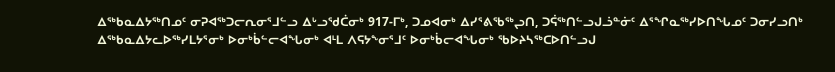ᐃᖅᑲᓇᐃᔭᖅᑎᓄᑦ ᓂᕈᐊᖅᑐᓕᕆᓂᕐᒧᓪᓗ ᐃᒡᓗᖁᑖᓂᒃ 917-ᒥᒃ, ᑐᓄᐊᓂᒃ ᐃᓯᕐᕕᖃᖅᖢᑎ, ᑐᕌᖅᑎᓪᓗᒍᓘᓐᓃᑦ ᐃᕐᖏᓇᖅᓯᐅᑎᖓᓄᑦ ᑐᓂᓯᓗᑎᒃ ᐃᖅᑲᓇᐃᔭᓚᐅᖅᓯᒪᔭᕐᓂᒃ ᐅᓂᒃᑳᓪᓕᐊᖓᓂᒃ ᐊᒻᒪ ᐱᕋᔭᖕᓂᕐᒧᑦ ᐅᓂᒃᑳᓕᐊᖓᓂᒃ ᖃᐅᔨᓴᖅᑕᐅᑎᓪᓗᒍ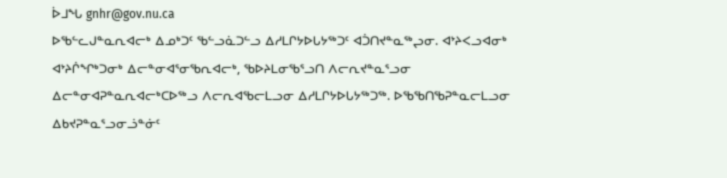ᐆᒧᖓ gnhr@gov.nu.ca
ᐅᖃᓪᓚᒍᓐᓇᕆᐊᓕᒃ ᐃᓄᒃᑐᑦ ᖃᓪᓗᓈᑐᓪᓗ ᐃᓱᒪᒋᔭᐅᒐᔭᖅᑐᑦ ᐊᑑᑎᔪᓐᓇᖅᖢᓂ. ᐊᔾᔨᐸᓗᐊᓂᒃ ᐊᔾᔨᒌᖏᒃᑐᓂᒃ ᐃᓕᓐᓂᐊᕐᓂᖃᕆᐊᓕᒃ, ᖃᐅᔨᒪᓂᖃᕐᓗᑎ ᐱᓕᕆᔪᓐᓇᕐᓗᓂ ᐃᓕᓐᓂᐊᕈᓐᓇᕆᐊᓕᒃᑕᐅᖅᓗ ᐱᓕᕆᐊᖃᓕᒪᓗᓂ ᐃᓱᒪᒋᔭᐅᒐᔭᖅᑐᖅ. ᐅᖃᖃᑎᖃᕈᓐᓇᓕᒪᓗᓂ ᐃᑲᔪᕈᓐᓇᕐᓗᓂᓘᓐᓃᑦ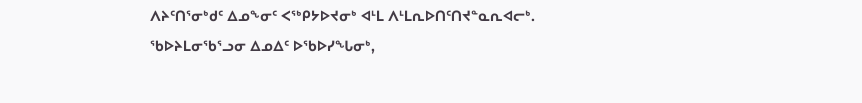ᐱᔨᑦᑎᕐᓂᒃᑯᑦ ᐃᓄᖕᓂᑦ ᐸᖅᑭᔭᐅᔪᓂᒃ ᐊᒻᒪ ᐱᒻᒪᕆᐅᑎᑦᑎᔪᓐᓇᕆᐊᓕᒃ. ᖃᐅᔨᒪᓂᖃᕐᓗᓂ ᐃᓄᐃᑦ ᐅᖃᐅᓯᖓᓂᒃ,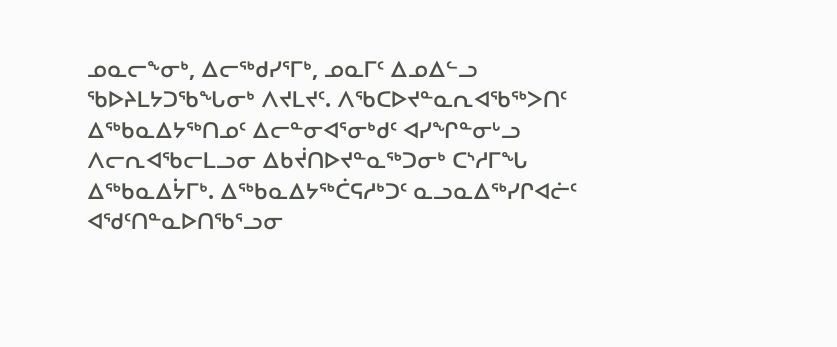ᓄᓇᓕᖕᓂᒃ, ᐃᓕᖅᑯᓯᕐᒥᒃ, ᓄᓇᒥᑦ ᐃᓄᐃᓪᓗ ᖃᐅᔨᒪᔭᑐᖃᖓᓂᒃ ᐱᔪᒪᔪᑦ. ᐱᖃᑕᐅᔪᓐᓇᕆᐊᖃᖅᐳᑎᑦ ᐃᖅᑲᓇᐃᔭᖅᑎᓄᑦ ᐃᓕᓐᓂᐊᕐᓂᒃᑯᑦ ᐊᓯᖏᓐᓂᒡᓗ ᐱᓕᕆᐊᖃᓕᒪᓗᓂ ᐃᑲᔫᑎᐅᔪᓐᓇᖅᑐᓂᒃ ᑕᔅᓱᒥᖓ ᐃᖅᑲᓇᐃᔮᒥᒃ. ᐃᖅᑲᓇᐃᔭᖅᑖᕋᓱᒃᑐᑦ ᓇᓗᓇᐃᖅᓯᒋᐊᓖᑦ ᐊᖁᑦᑎᓐᓇᐅᑎᖃᕐᓗᓂ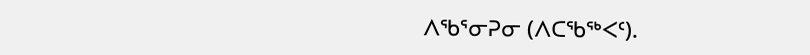ᐱᖃᕐᓂᕈᓂ (ᐱᑕᖃᖅᐸᑦ).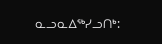ᓇᓗᓇᐃᖅᓯᓗᑎᒃ: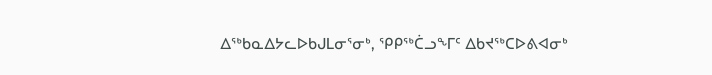ᐃᖅᑲᓇᐃᔭᓚᐅᑲᒍᒪᓂᕐᓂᒃ, ᕿᑭᖅᑖᓗᖕᒥᑦ ᐃᑲᔪᖅᑕᐅᕕᐊᓂᒃ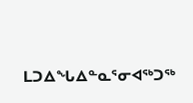ᒪᑐᐃᖓᐃᓐᓇᕐᓂᐊᖅᑐᖅ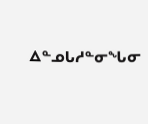ᐃᓐᓄᒐᓱᓐᓂᖓᓂ